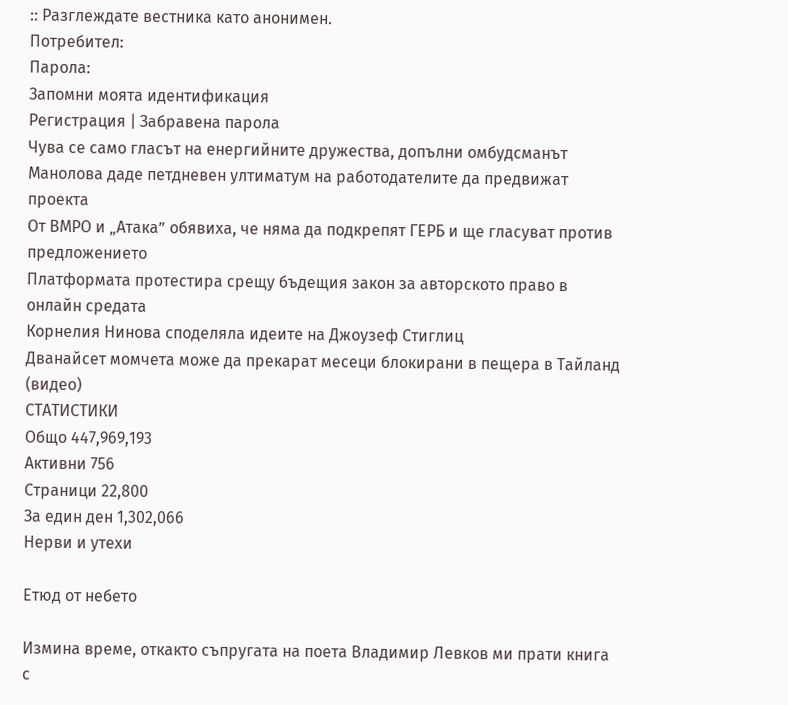:: Разглеждате вестника като анонимен.
Потребител:
Парола:
Запомни моята идентификация
Регистрация | Забравена парола
Чува се само гласът на енергийните дружества, допълни омбудсманът
Манолова даде петдневен ултиматум на работодателите да предвижат проекта
От ВМРО и „Атака” обявиха, че няма да подкрепят ГЕРБ и ще гласуват против предложението
Платформата протестира срещу бъдещия закон за авторското право в онлайн средата
Корнелия Нинова споделяла идеите на Джоузеф Стиглиц
Дванайсет момчета може да прекарат месеци блокирани в пещера в Тайланд (видео)
СТАТИСТИКИ
Общо 447,969,193
Активни 756
Страници 22,800
За един ден 1,302,066
Нерви и утехи

Етюд от небето

Измина време, откакто съпругата на поета Владимир Левков ми прати книга с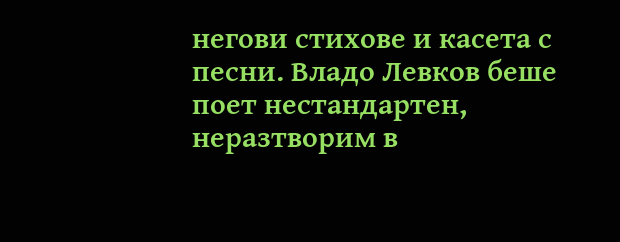негови стихове и касета с песни. Владо Левков беше поет нестандартен, неразтворим в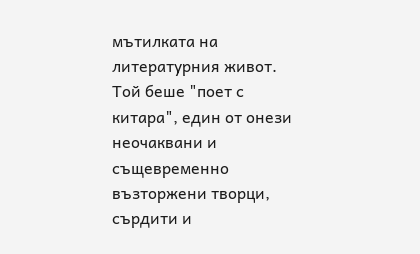мътилката на литературния живот. Той беше "поет с китара", един от онези неочаквани и същевремeнно възторжени творци, сърдити и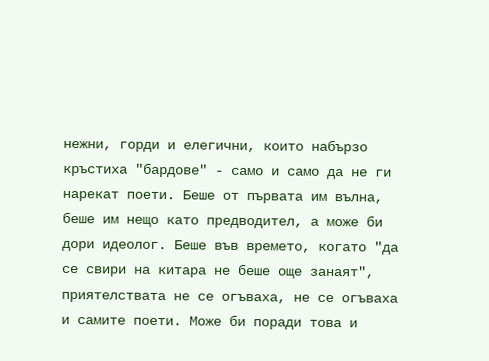нежни, горди и елегични, които набързо кръстиха "бардове" - само и само да не ги нарекат поети. Беше от първата им вълна, беше им нещо като предводител, а може би дори идеолог. Беше във времето, когато "да се свири на китара не беше още занаят", приятелствата не се огъваха, не се огъваха и самите поети. Може би поради това и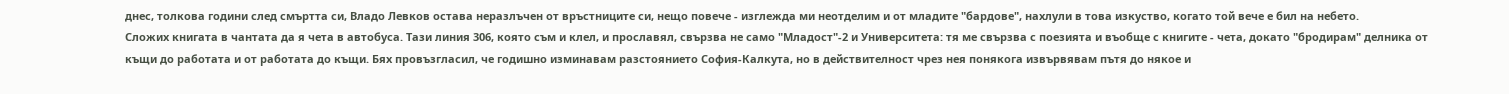днес, толкова години след смъртта си, Владо Левков остава неразлъчен от връстниците си, нещо повече - изглежда ми неотделим и от младите "бардове", нахлули в това изкуство, когато той вече е бил на небето.
Сложих книгата в чантата да я чета в автобуса. Тази линия 306, която съм и клел, и прославял, свързва не само "Младост"-2 и Университета: тя ме свързва с поезията и въобще с книгите - чета, докато "бродирам" делника от къщи до работата и от работата до къщи. Бях провъзгласил, че годишно изминавам разстоянието София-Калкута, но в действителност чрез нея понякога извървявам пътя до някое и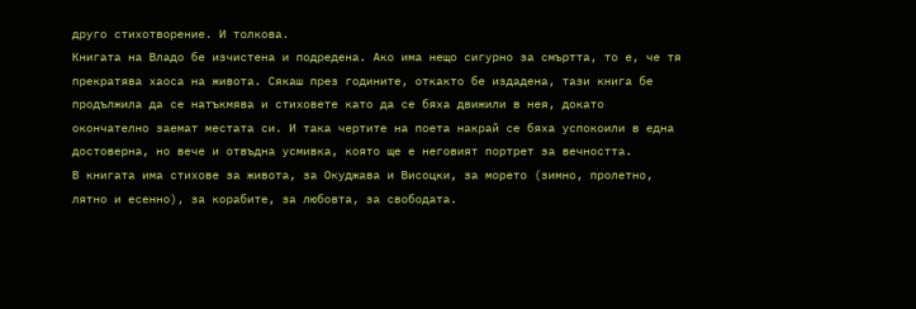друго стихотворение. И толкова.
Книгата на Владо бе изчистена и подредена. Ако има нещо сигурно за смъртта, то е, че тя прекратява хаоса на живота. Сякаш през годините, откакто бе издадена, тази книга бе продължила да се натъкмява и стиховете като да се бяха движили в нея, докато окончателно заемат местата си. И така чертите на поета накрай се бяха успокоили в една достоверна, но вече и отвъдна усмивка, която ще е неговият портрет за вечността.
В книгата има стихове за живота, за Окуджава и Висоцки, за морето (зимно, пролетно, лятно и есенно), за корабите, за любовта, за свободата.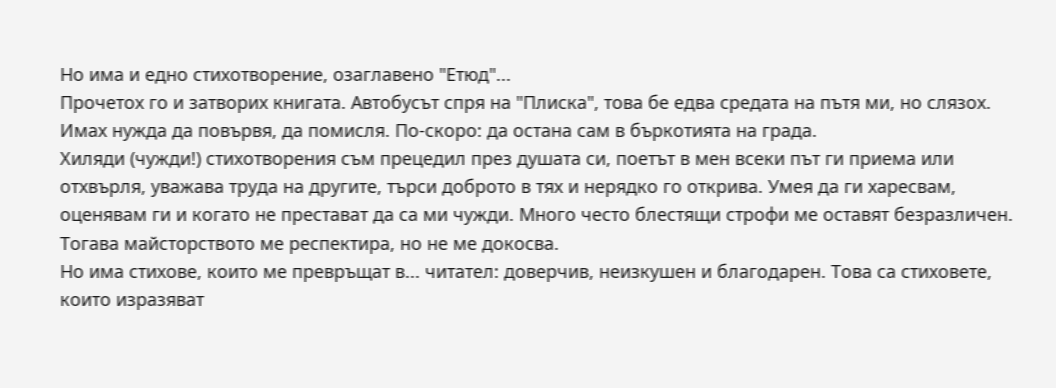Но има и едно стихотворение, озаглавено "Етюд"...
Прочетох го и затворих книгата. Автобусът спря на "Плиска", това бе едва средата на пътя ми, но слязох. Имах нужда да повървя, да помисля. По-скоро: да остана сам в бъркотията на града.
Хиляди (чужди!) стихотворения съм прецедил през душата си, поетът в мен всеки път ги приема или отхвърля, уважава труда на другите, търси доброто в тях и нерядко го открива. Умея да ги харесвам, оценявам ги и когато не прeстават да са ми чужди. Много често блестящи строфи ме оставят безразличен. Тогава майсторството ме респектира, но не ме докосва.
Но има стихове, които ме превръщат в... читател: доверчив, неизкушен и благодарен. Това са стиховете, които изразяват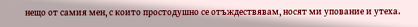нещо от самия мен, с които простодушно се отъждествявам, носят ми упование и утеха.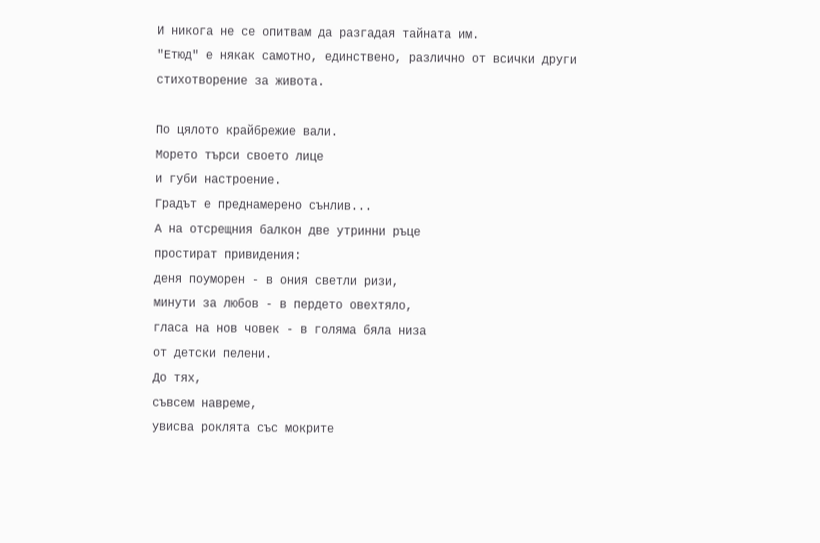И никога не се опитвам да разгадая тайната им.
"Етюд" е някак самотно, единствено, различно от всички други стихотворение за живота.

По цялото крайбрежие вали.
Морето търси своето лице
и губи настроение.
Градът е преднамерено сънлив...
А на отсрещния балкон две утринни ръце
простират привидения:
деня поуморен - в ония светли ризи,
минути за любов - в пердето овехтяло,
гласа на нов човек - в голяма бяла низа
от детски пелени.
До тях,
съвсем навреме,
увисва роклята със мокрите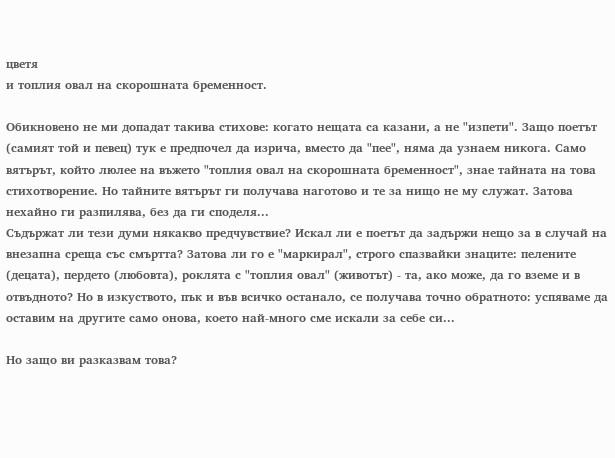цветя
и топлия овал на скорошната бременност.

Обикновено не ми допадат такива стихове: когато нещата са казани, а не "изпети". Защо поетът (самият той и певец) тук е предпочел да изрича, вместо да "пее", няма да узнаем никога. Само вятърът, който люлее на въжето "топлия овал на скорошната бременност", знае тайната на това стихотворение. Но тайните вятърът ги получава наготово и те за нищо не му служат. Затова нехайно ги разпилява, без да ги споделя...
Съдържат ли тези думи някакво предчувствие? Искал ли е поетът да задържи нещо за в случай на внезапна среща със смъртта? Затова ли го е "маркирал", строго спазвайки знаците: пелените (децата), пердето (любовта), роклята с "топлия овал" (животът) - та, ако може, да го вземе и в отвъдното? Но в изкуството, пък и във всичко останало, се получава точно обратното: успяваме да оставим на другите само онова, което най-много сме искали за себе си...

Но защо ви разказвам това?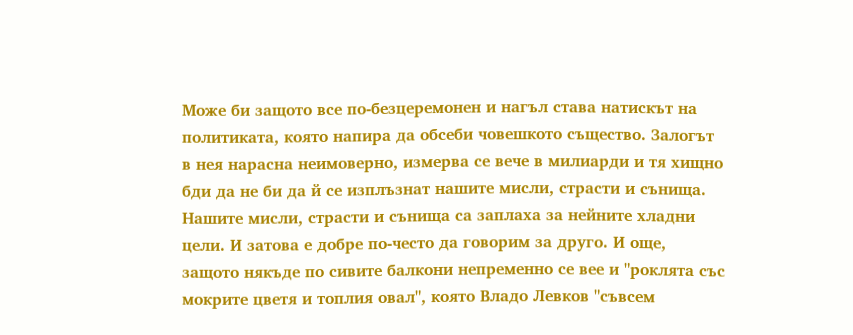Може би защото все по-безцеремонен и нагъл става натискът на политиката, която напира да обсеби човешкото същество. Залогът в нея нарасна неимоверно, измерва се вече в милиарди и тя хищно бди да не би да й се изплъзнат нашите мисли, страсти и сънища. Нашите мисли, страсти и сънища са заплаха за нейните хладни цели. И затова е добре по-често да говорим за друго. И още, защото някъде по сивите балкони непременно се вее и "роклята със мокрите цветя и топлия овал", която Владо Левков "съвсем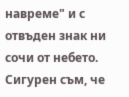навреме" и с отвъден знак ни сочи от небето. Сигурен съм, че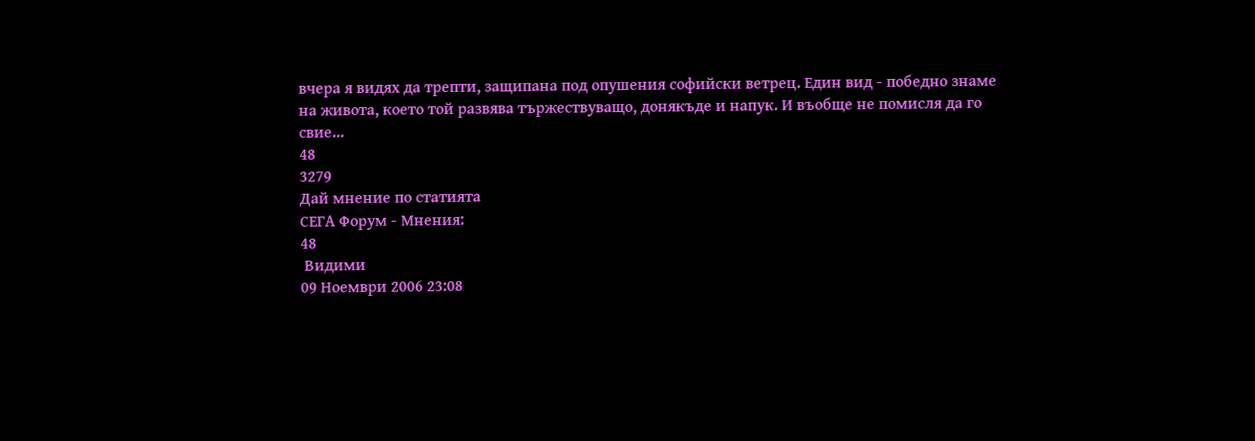вчера я видях да трепти, защипана под опушения софийски ветрец. Един вид - победно знаме на живота, което той развява тържествуващо, донякъде и напук. И въобще не помисля да го свие...
48
3279
Дай мнение по статията
СЕГА Форум - Мнения:
48
 Видими
09 Ноември 2006 23:08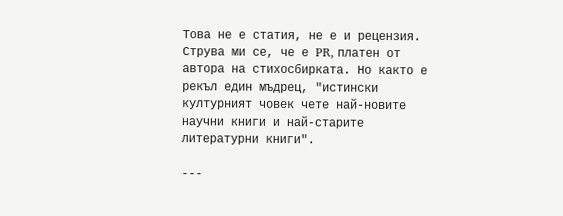Това не е статия, не е и рецензия. Струва ми се, че е PR, платен от автора на стихосбирката. Но както е рекъл един мъдрец, "истински културният човек чете най-новите научни книги и най-старите литературни книги".

---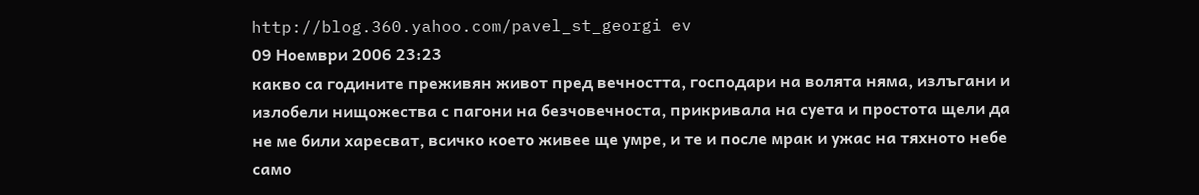http://blog.360.yahoo.com/pavel_st_georgi ev
09 Ноември 2006 23:23
какво са годините преживян живот пред вечността, господари на волята няма, излъгани и излобели нищожества с пагони на безчовечноста, прикривала на суета и простота щели да не ме били харесват, всичко което живее ще умре, и те и после мрак и ужас на тяхното небе
само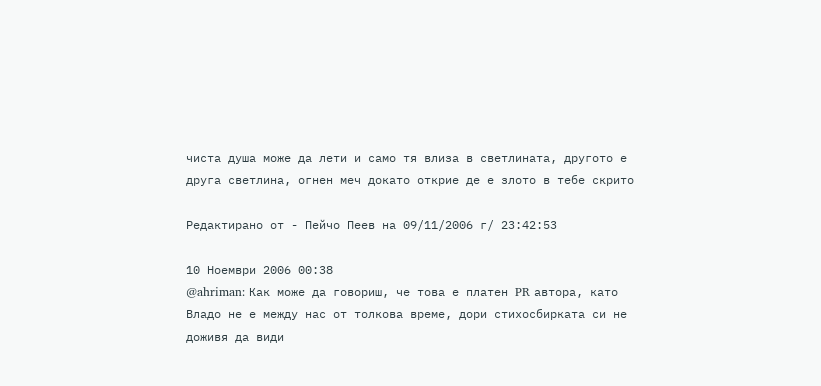чиста душа може да лети и само тя влиза в светлината, другото е друга светлина, огнен меч докато открие де е злото в тебе скрито

Редактирано от - Пейчо Пеев на 09/11/2006 г/ 23:42:53

10 Ноември 2006 00:38
@ahriman: Как може да говориш, че това е платен PR автора, като Владо не е между нас от толкова време, дори стихосбирката си не доживя да види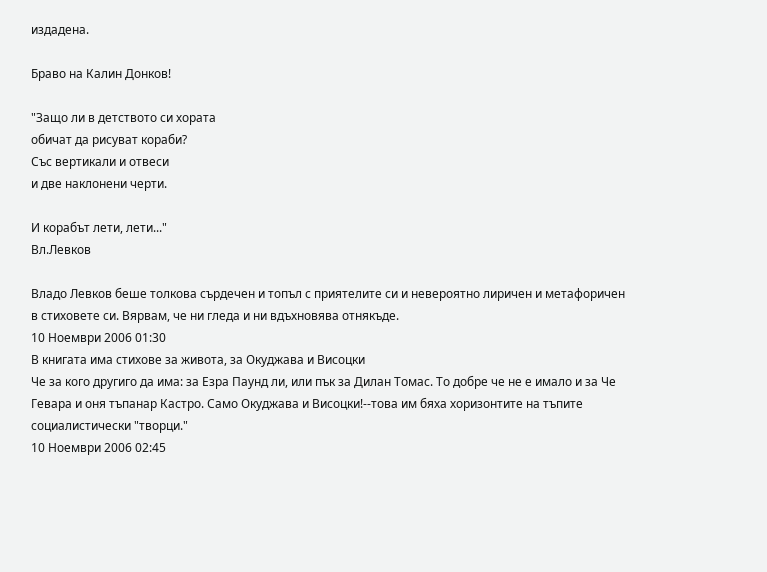издадена.

Браво на Калин Донков!

"Защо ли в детството си хората
обичат да рисуват кораби?
Със вертикали и отвеси
и две наклонени черти.

И корабът лети, лети..."
Вл.Левков

Владо Левков беше толкова сърдечен и топъл с приятелите си и невероятно лиричен и метафоричен в стиховете си. Вярвам, че ни гледа и ни вдъхновява отнякъде.
10 Ноември 2006 01:30
В книгата има стихове за живота, за Окуджава и Висоцки
Че за кого другиго да има: за Езра Паунд ли, или пък за Дилан Томас. То добре че не е имало и за Че Гевара и оня тъпанар Кастро. Само Окуджава и Висоцки!--това им бяха хоризонтите на тъпите социалистически "творци."
10 Ноември 2006 02:45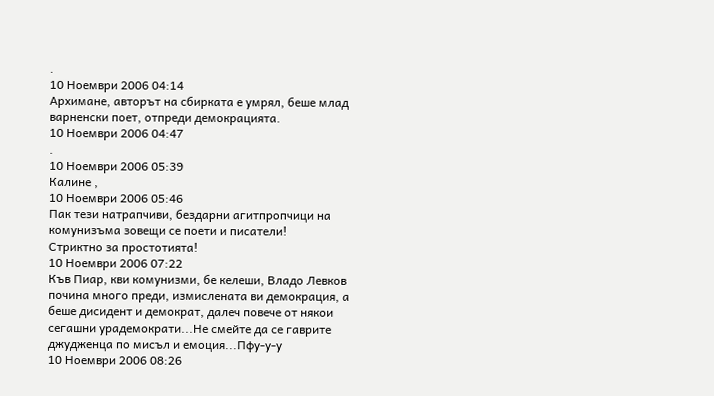.
10 Ноември 2006 04:14
Архимане, авторът на сбирката е умрял, беше млад варненски поет, отпреди демокрацията.
10 Ноември 2006 04:47
.
10 Ноември 2006 05:39
Калине ,
10 Ноември 2006 05:46
Пак тези натрапчиви, бездарни агитпропчици на комунизъма зовещи се поети и писатели!
Стриктно за простотията!
10 Ноември 2006 07:22
Къв Пиар, кви комунизми, бе келеши, Владо Левков почина много преди, измислената ви демокрация, а беше дисидент и демократ, далеч повече от някои сегашни урадемократи...Не смейте да се гаврите джудженца по мисъл и емоция...Пфу-у-у
10 Ноември 2006 08:26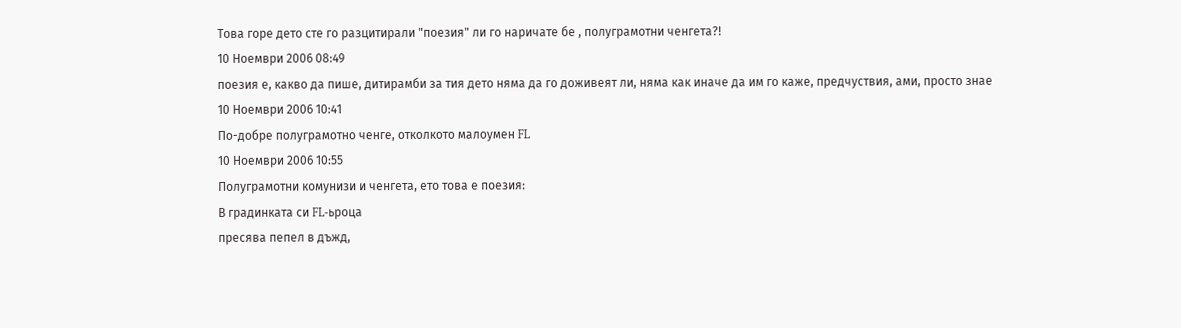Това горе дето сте го разцитирали "поезия" ли го наричате бе , полуграмотни чeнгета?!
10 Ноември 2006 08:49
поезия е, какво да пише, дитирамби за тия дето няма да го доживеят ли, няма как иначе да им го каже, предчуствия, ами, просто знае
10 Ноември 2006 10:41
По-добре полуграмотно ченге, отколкото малоумен FL
10 Ноември 2006 10:55
Полуграмотни комунизи и ченгета, ето това е поезия:
В градинката си FL-ьроца
пресява пепел в дъжд,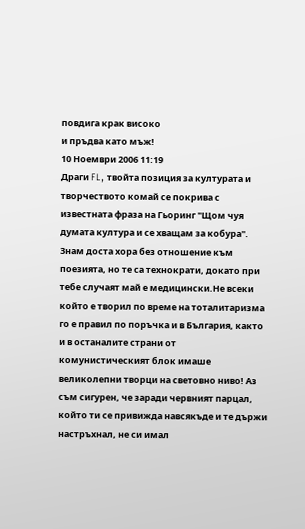повдига крак високо
и пръдва като мъж!
10 Ноември 2006 11:19
Драги FL, твойта позиция за културата и творчеството комай се покрива с известната фраза на Гьоринг "Щом чуя думата култура и се хващам за кобура".
Знам доста хора без отношение към поезията, но те са технократи, докато при тебе случаят май е медицински.Не всеки който е творил по време на тоталитаризма го е правил по поръчка и в България, както и в останалите страни от комунистическият блок имаше великолепни творци на световно ниво! Аз съм сигурен, че заради червният парцал, който ти се привижда навсякъде и те държи настръхнал, не си имал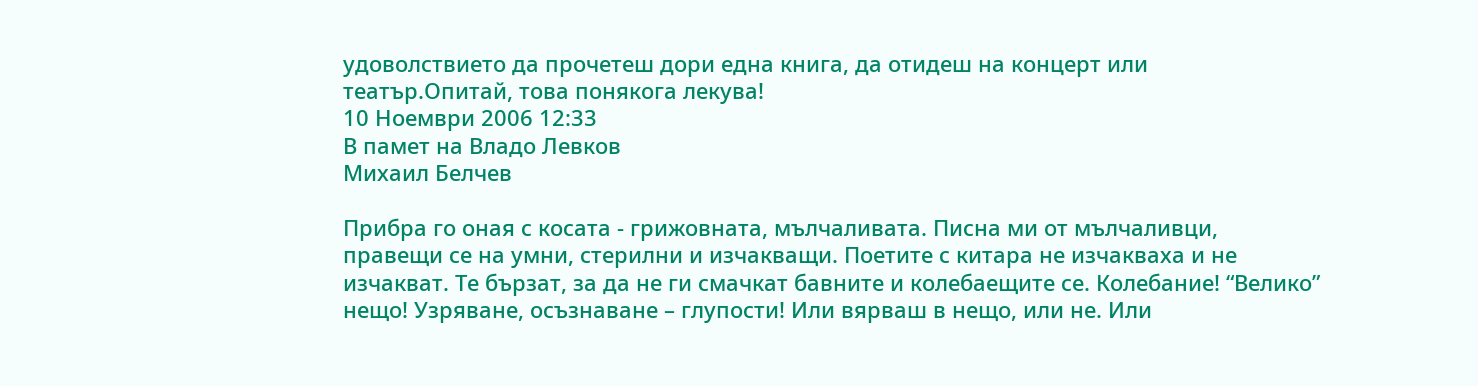удоволствието да прочетеш дори една книга, да отидеш на концерт или театър.Опитай, това понякога лекува!
10 Ноември 2006 12:33
В памет на Владо Левков
Михаил Белчев

Прибра го оная с косата - грижовната, мълчаливата. Писна ми от мълчаливци, правещи се на умни, стерилни и изчакващи. Поетите с китара не изчакваха и не изчакват. Те бързат, за да не ги смачкат бавните и колебаещите се. Колебание! “Велико” нещо! Узряване, осъзнаване – глупости! Или вярваш в нещо, или не. Или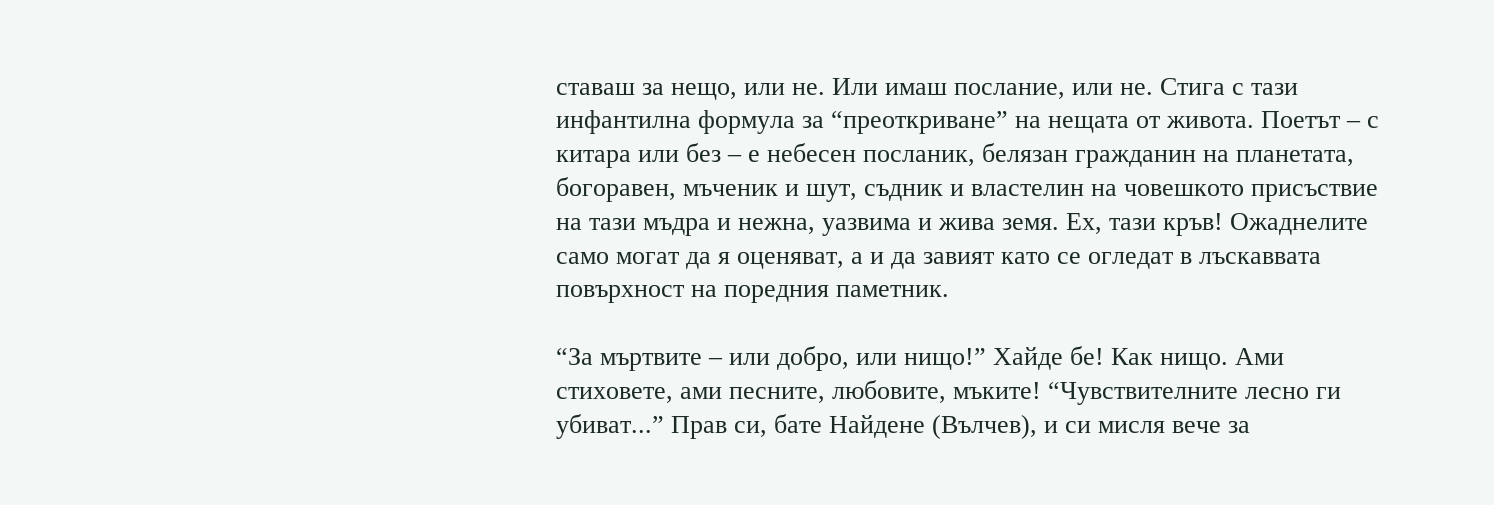ставаш за нещо, или не. Или имаш послание, или не. Стига с тази инфантилна формула за “преоткриване” на нещата от живота. Поетът – с китара или без – е небесен посланик, белязан гражданин на планетата, богоравен, мъченик и шут, съдник и властелин на човешкото присъствие на тази мъдра и нежна, уазвима и жива земя. Ех, тази кръв! Ожаднелите само могат да я оценяват, а и да завият като се огледат в лъскаввата повърхност на поредния паметник.

“За мъртвите – или добро, или нищо!” Хайде бе! Как нищо. Ами стиховете, ами песните, любовите, мъките! “Чувствителните лесно ги убиват...” Прав си, бате Найдене (Вълчев), и си мисля вече за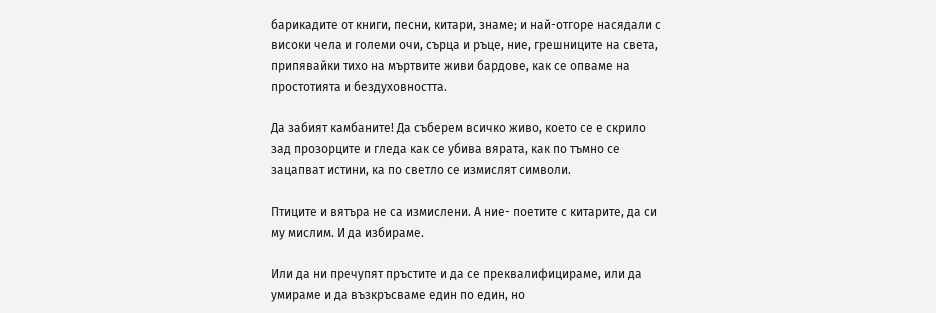барикадите от книги, песни, китари, знаме; и най-отгоре насядали с високи чела и големи очи, сърца и ръце, ние, грешниците на света, припявайки тихо на мъртвите живи бардове, как се опваме на простотията и бездуховността.

Да забият камбаните! Да съберем всичко живо, което се е скрило зад прозорците и гледа как се убива вярата, как по тъмно се зацапват истини, ка по светло се измислят символи.

Птиците и вятъра не са измислени. А ние- поетите с китарите, да си му мислим. И да избираме.

Или да ни пречупят пръстите и да се преквалифицираме, или да умираме и да възкръсваме един по един, но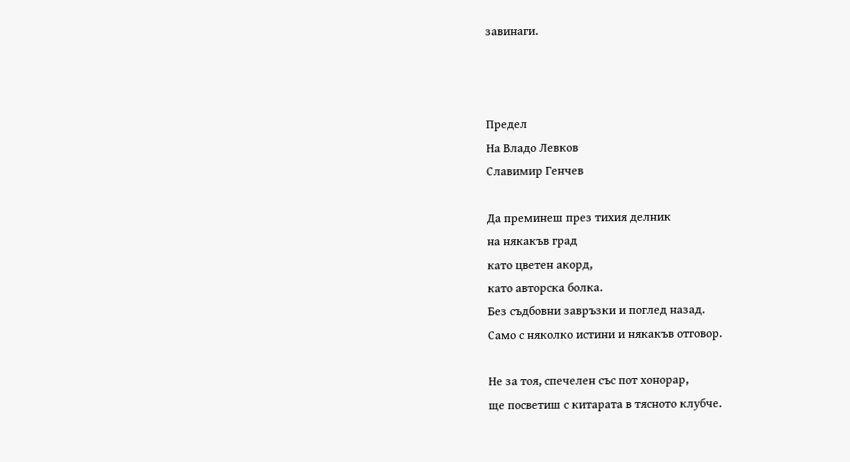завинаги.



Предел
На Владо Левков
Славимир Генчев

Да преминеш през тихия делник
на някакъв град
като цветен акорд,
като авторска болка.
Без съдбовни завръзки и поглед назад.
Само с няколко истини и някакъв отговор.

Не за тоя, спечелен със пот хонорар,
ще посветиш с китарата в тясното клубче.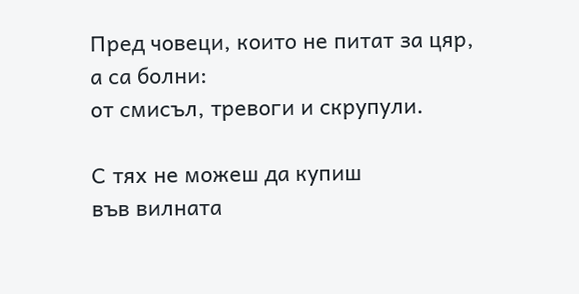Пред човеци, които не питат за цяр,
а са болни:
от смисъл, тревоги и скрупули.

С тях не можеш да купиш
във вилната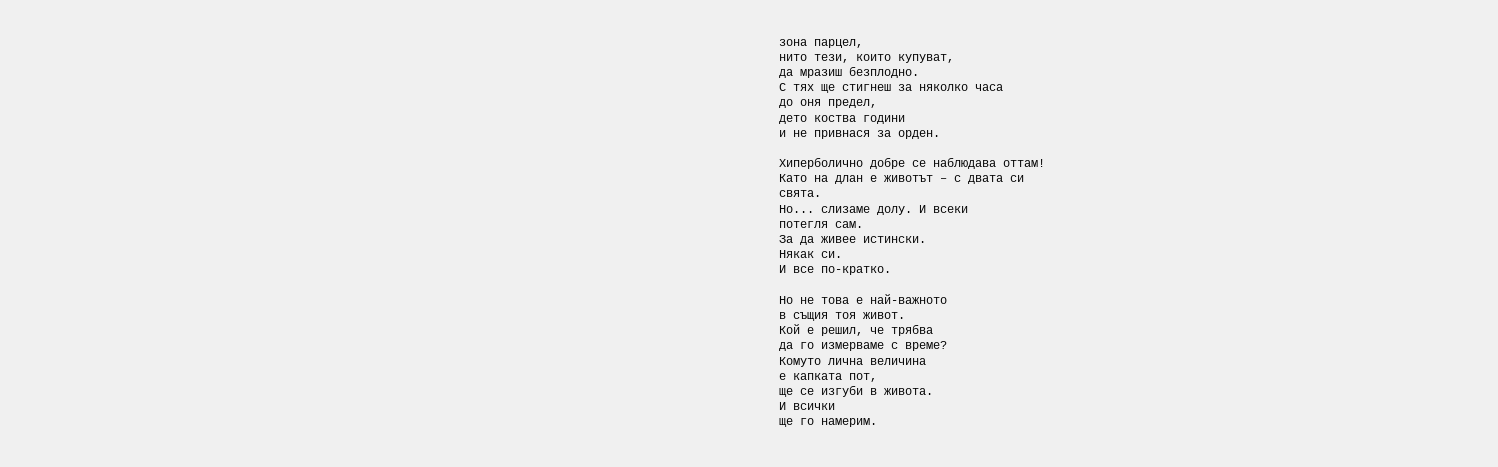зона парцел,
нито тези, които купуват,
да мразиш безплодно.
С тях ще стигнеш за няколко часа
до оня предел,
дето коства години
и не привнася за орден.

Хиперболично добре се наблюдава оттам!
Като на длан е животът – с двата си
свята.
Но... слизаме долу. И всеки
потегля сам.
За да живее истински.
Някак си.
И все по-кратко.

Но не това е най-важното
в същия тоя живот.
Кой е решил, че трябва
да го измерваме с време?
Комуто лична величина
е капката пот,
ще се изгуби в живота.
И всички
ще го намерим.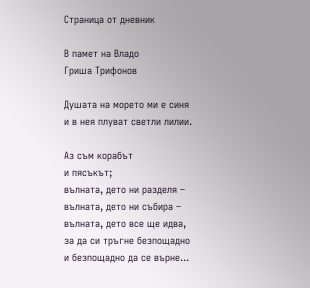Страница от дневник

В памет на Владо
Гриша Трифонов

Душата на морето ми е синя
и в нея плуват светли лилии.

Аз съм корабът
и пясъкът;
вълната, дето ни разделя –
вълната, дето ни събира –
вълната, дето все ще идва,
за да си тръгне безпощадно
и безпощадно да се върне...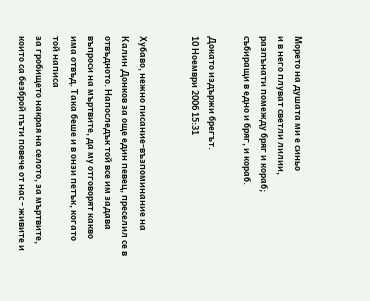Морето на душата ми е синьо
и в него плуват светли лилии,
разпънати помежду бряг и кораб;
събиращи в едно и бряг, и кораб.

Докато издържи брегът.
10 Ноември 2006 15:31


Хубаво, нежно писание-възпоминание на Калин Донков за още един певец, преселил се в отвъдното. Напоследък той все им задава въпроси на мъртвите, да му отговорят какво има отвъд. Така беше и в онзи петък, когато той написа
за гробището накрая на селото, за мъртвите, които са безброй пъти повече от нас - живите и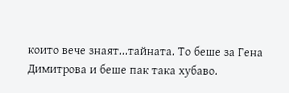които вече знаят...тайната. То беше за Гена Димитрова и беше пак така хубаво.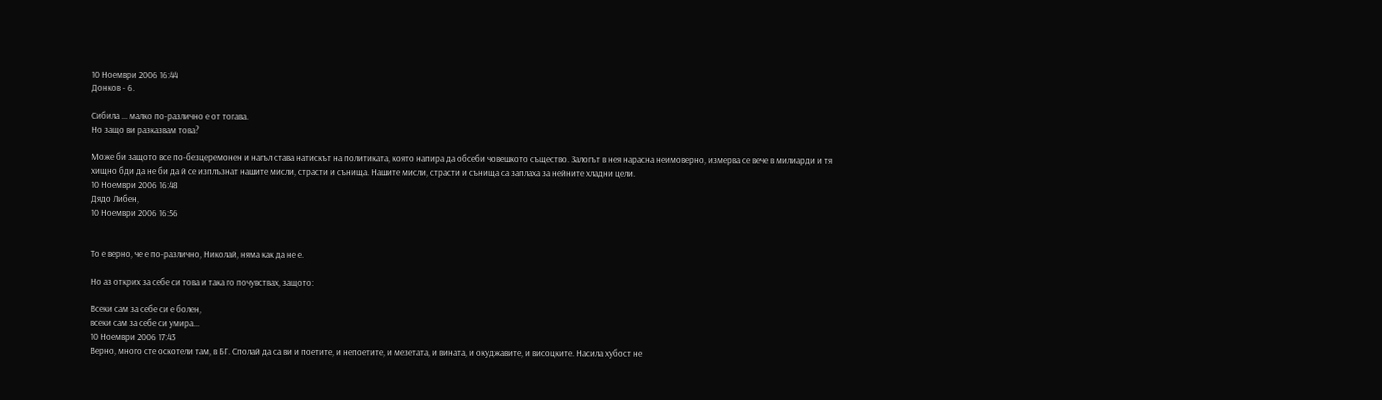10 Ноември 2006 16:44
Донков - 6.

Сибила ... малко по-различно е от тогава.
Но защо ви разказвам това?

Може би защото все по-безцеремонен и нагъл става натискът на политиката, която напира да обсеби човешкото същество. Залогът в нея нарасна неимоверно, измерва се вече в милиарди и тя хищно бди да не би да й се изплъзнат нашите мисли, страсти и сънища. Нашите мисли, страсти и сънища са заплаха за нейните хладни цели.
10 Ноември 2006 16:48
Дядо Либен,
10 Ноември 2006 16:56


То е верно, че е по-различно, Николай, няма как да не е.

Но аз открих за себе си това и така го почувствах, защото:

Всеки сам за себе си е болен,
всеки сам за себе си умира...
10 Ноември 2006 17:43
Верно, много сте оскотели там, в БГ. Сполай да са ви и поетите, и непоетите, и мезетата, и вината, и окуджавите, и висоцките. Насила хубост не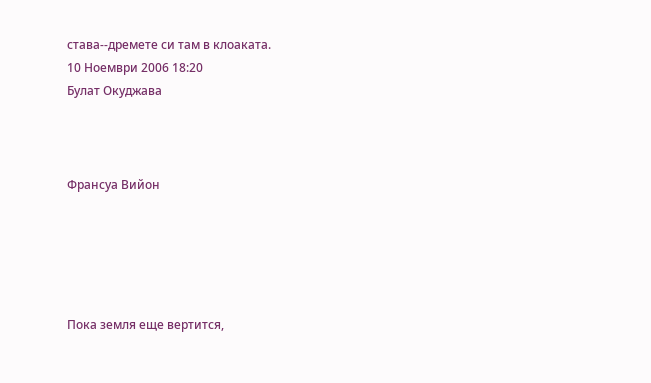става--дремете си там в клоаката.
10 Ноември 2006 18:20
Булат Окуджава



Франсуа Вийон





Пока земля еще вертится,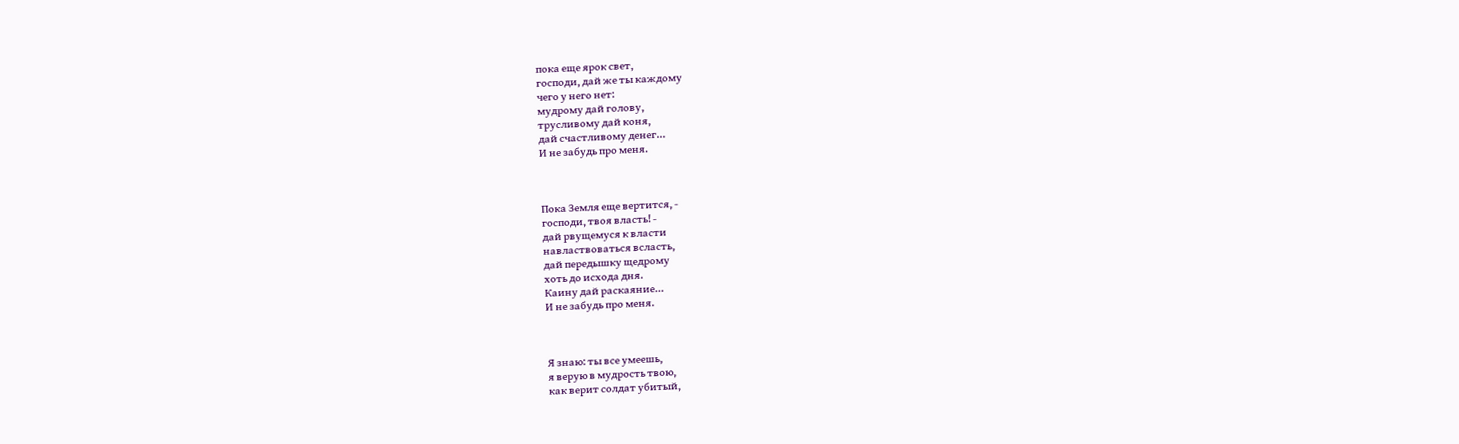пока еще ярок свет,
господи, дай же ты каждому
чего у него нет:
мудрому дай голову,
трусливому дай коня,
дай счастливому денег...
И не забудь про меня.



Пока Земля еще вертится, -
господи, твоя власть! -
дай рвущемуся к власти
навластвоваться всласть,
дай передышку щедрому
хоть до исхода дня.
Каину дай раскаяние...
И не забудь про меня.



Я знаю: ты все умеешь,
я верую в мудрость твою,
как верит солдат убитый,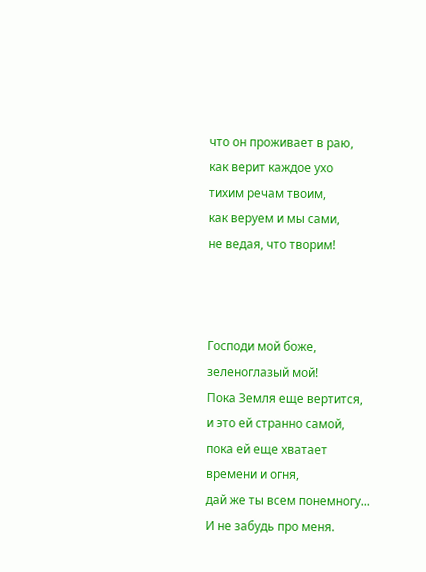что он проживает в раю,
как верит каждое ухо
тихим речам твоим,
как веруем и мы сами,
не ведая, что творим!



Господи мой боже,
зеленоглазый мой!
Пока Земля еще вертится,
и это ей странно самой,
пока ей еще хватает
времени и огня,
дай же ты всем понемногу...
И не забудь про меня.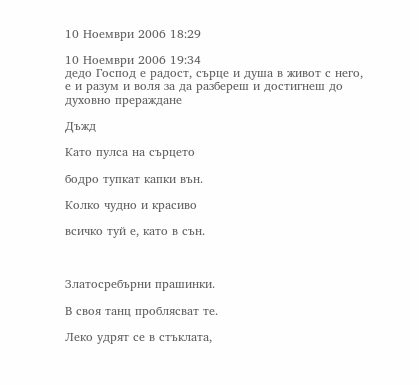10 Ноември 2006 18:29

10 Ноември 2006 19:34
дедо Господ е радост, сърце и душа в живот с него, е и разум и воля за да разбереш и достигнеш до духовно прераждане

Дъжд

Като пулса на сърцето

бодро тупкат капки вън.

Колко чудно и красиво

всичко туй е, като в сън.



Златосребърни прашинки.

В своя танц проблясват те.

Леко удрят се в стъклата,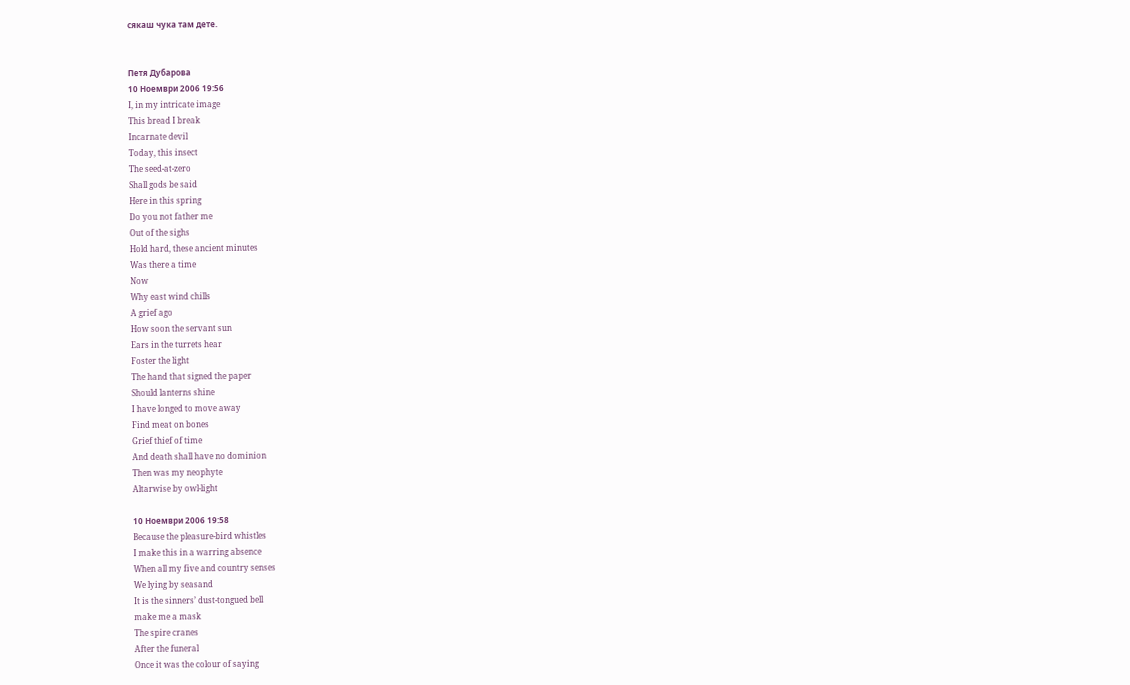сякаш чука там дете.


Петя Дубарова
10 Ноември 2006 19:56
I, in my intricate image
This bread I break
Incarnate devil
Today, this insect
The seed-at-zero
Shall gods be said
Here in this spring
Do you not father me
Out of the sighs
Hold hard, these ancient minutes
Was there a time
Now
Why east wind chills
A grief ago
How soon the servant sun
Ears in the turrets hear
Foster the light
The hand that signed the paper
Should lanterns shine
I have longed to move away
Find meat on bones
Grief thief of time
And death shall have no dominion
Then was my neophyte
Altarwise by owl-light

10 Ноември 2006 19:58
Because the pleasure-bird whistles
I make this in a warring absence
When all my five and country senses
We lying by seasand
It is the sinners’ dust-tongued bell
make me a mask
The spire cranes
After the funeral
Once it was the colour of saying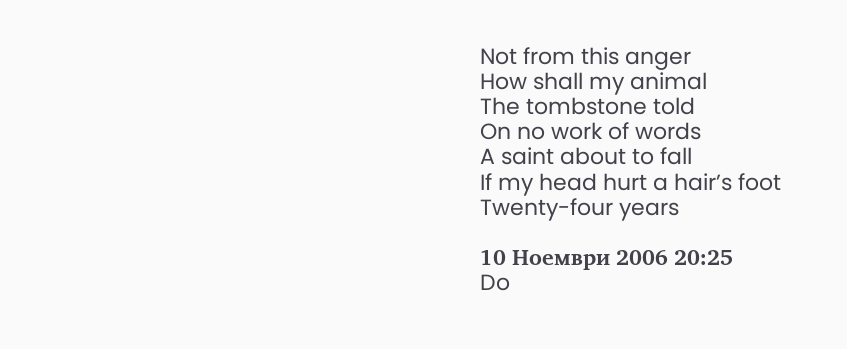Not from this anger
How shall my animal
The tombstone told
On no work of words
A saint about to fall
If my head hurt a hair’s foot
Twenty-four years

10 Ноември 2006 20:25
Do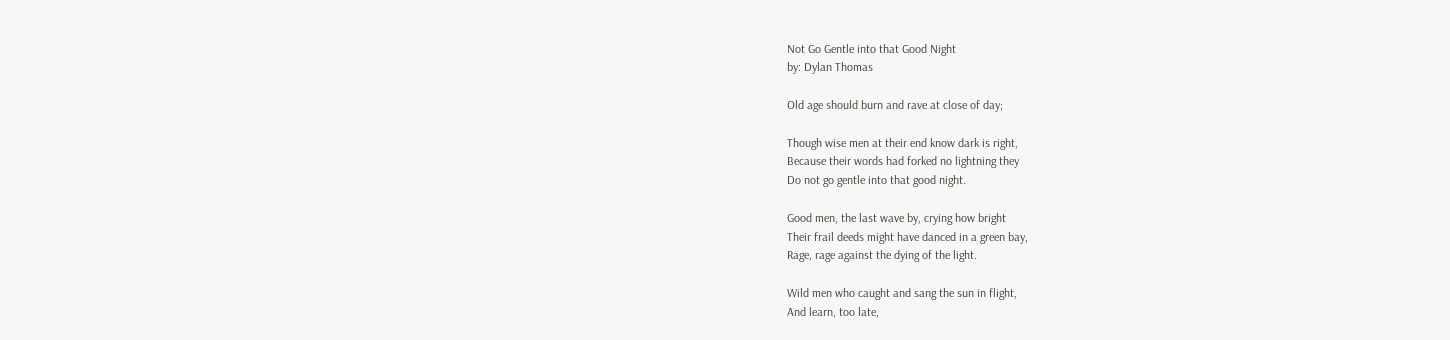Not Go Gentle into that Good Night
by: Dylan Thomas

Old age should burn and rave at close of day;

Though wise men at their end know dark is right,
Because their words had forked no lightning they
Do not go gentle into that good night.

Good men, the last wave by, crying how bright
Their frail deeds might have danced in a green bay,
Rage, rage against the dying of the light.

Wild men who caught and sang the sun in flight,
And learn, too late,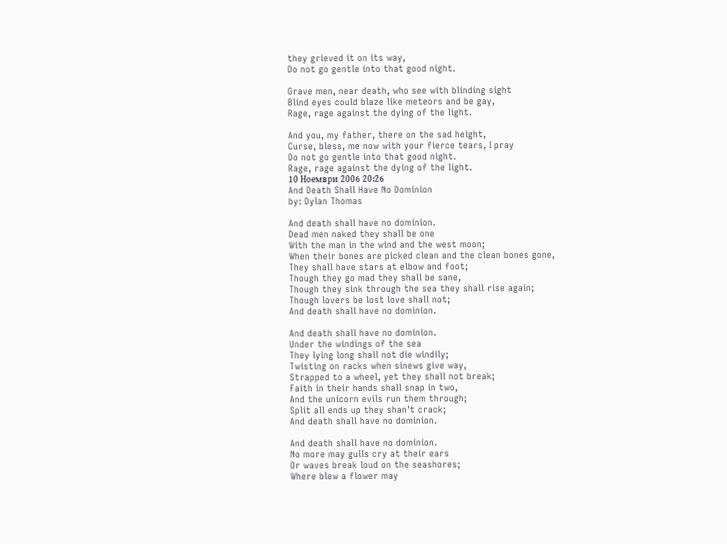they grieved it on its way,
Do not go gentle into that good night.

Grave men, near death, who see with blinding sight
Blind eyes could blaze like meteors and be gay,
Rage, rage against the dying of the light.

And you, my father, there on the sad height,
Curse, bless, me now with your fierce tears, I pray
Do not go gentle into that good night.
Rage, rage against the dying of the light.
10 Ноември 2006 20:26
And Death Shall Have No Dominion
by: Dylan Thomas

And death shall have no dominion.
Dead men naked they shall be one
With the man in the wind and the west moon;
When their bones are picked clean and the clean bones gone,
They shall have stars at elbow and foot;
Though they go mad they shall be sane,
Though they sink through the sea they shall rise again;
Though lovers be lost love shall not;
And death shall have no dominion.

And death shall have no dominion.
Under the windings of the sea
They lying long shall not die windily;
Twisting on racks when sinews give way,
Strapped to a wheel, yet they shall not break;
Faith in their hands shall snap in two,
And the unicorn evils run them through;
Split all ends up they shan't crack;
And death shall have no dominion.

And death shall have no dominion.
No more may gulls cry at their ears
Or waves break loud on the seashores;
Where blew a flower may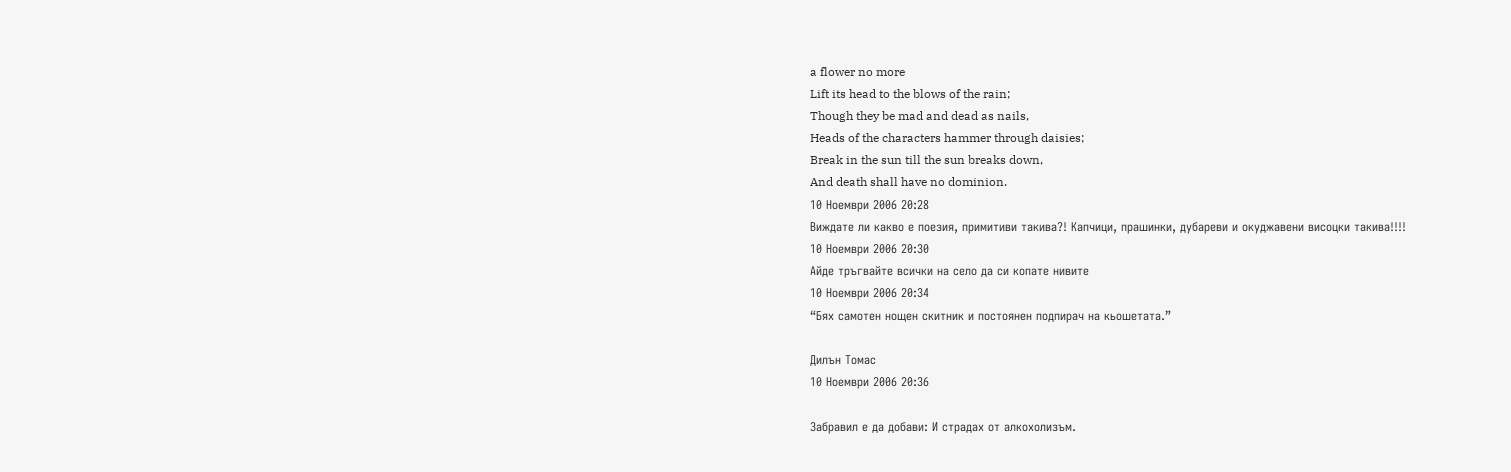a flower no more
Lift its head to the blows of the rain;
Though they be mad and dead as nails,
Heads of the characters hammer through daisies;
Break in the sun till the sun breaks down,
And death shall have no dominion.
10 Ноември 2006 20:28
Виждате ли какво е поезия, примитиви такива?! Капчици, прашинки, дубареви и окуджавени висоцки такива!!!!
10 Ноември 2006 20:30
Айде тръгвайте всички на село да си копате нивите
10 Ноември 2006 20:34
“Бях самотен нощен скитник и постоянен подпирач на кьошетата.”

Дилън Томас
10 Ноември 2006 20:36

Забравил е да добави: И страдах от алкохолизъм.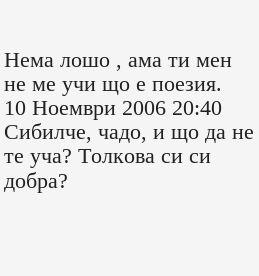Нема лошо , ама ти мен не ме учи що е поезия.
10 Ноември 2006 20:40
Сибилче, чадо, и що да не те уча? Толкова си си добра?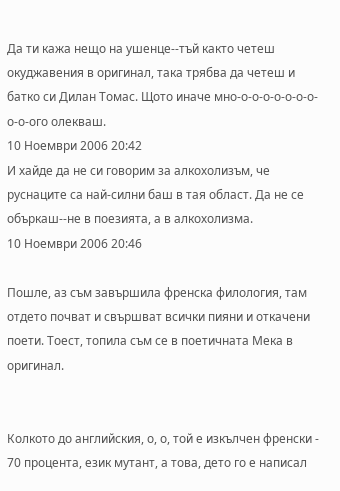Да ти кажа нещо на ушенце--тъй както четеш окуджавения в оригинал, така трябва да четеш и батко си Дилан Томас. Щото иначе мно-о-о-о-о-о-о-о-о-о-ого олекваш.
10 Ноември 2006 20:42
И хайде да не си говорим за алкохолизъм, че руснаците са най-силни баш в тая област. Да не се объркаш--не в поезията, а в алкохолизма.
10 Ноември 2006 20:46

Пошле, аз съм завършила френска филология, там отдето почват и свършват всички пияни и откачени поети. Тоест, топила съм се в поетичната Мека в оригинал.


Колкото до английския, о, о, той е изкълчен френски - 70 процента, език мутант, а това, дето го е написал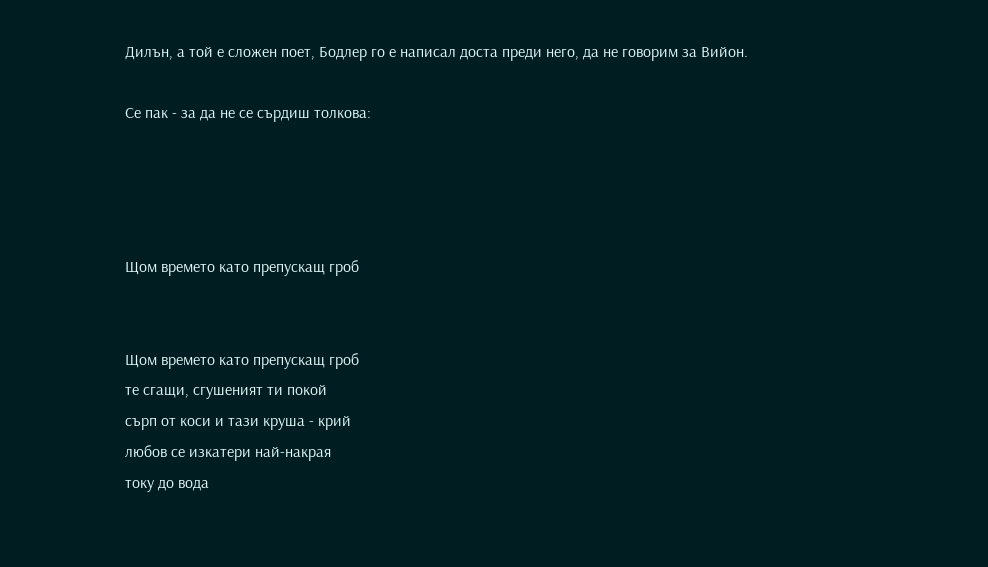Дилън, а той е сложен поет, Бодлер го е написал доста преди него, да не говорим за Вийон.

Се пак - за да не се сърдиш толкова:




Щом времето като препускащ гроб


Щом времето като препускащ гроб
те сгащи, сгушеният ти покой
сърп от коси и тази круша - крий
любов се изкатери най-накрая
току до вода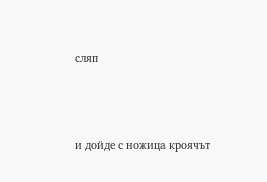сляп



и дойде с ножица кроячът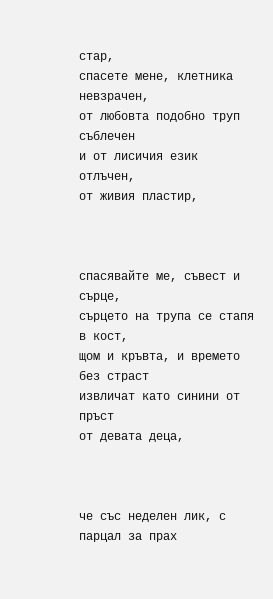стар,
спасете мене, клетника невзрачен,
от любовта подобно труп съблечен
и от лисичия език отлъчен,
от живия пластир,



спасявайте ме, съвест и сърце,
сърцето на трупа се стапя в кост,
щом и кръвта, и времето без страст
извличат като синини от пръст
от девата деца,



че със неделен лик, с парцал за прах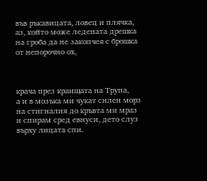във ръкавицата, ловец и плячка,
аз, който може ледената дрешка
на гроба да не закопчея с брошка
от непорочно ох,



крача през краищата на Трупа,
а и в мозъка ми чукат силен морз
на стигналия до кръвта ми мраз
и спирам сред евнуси, дето слуз
върху лицата спи.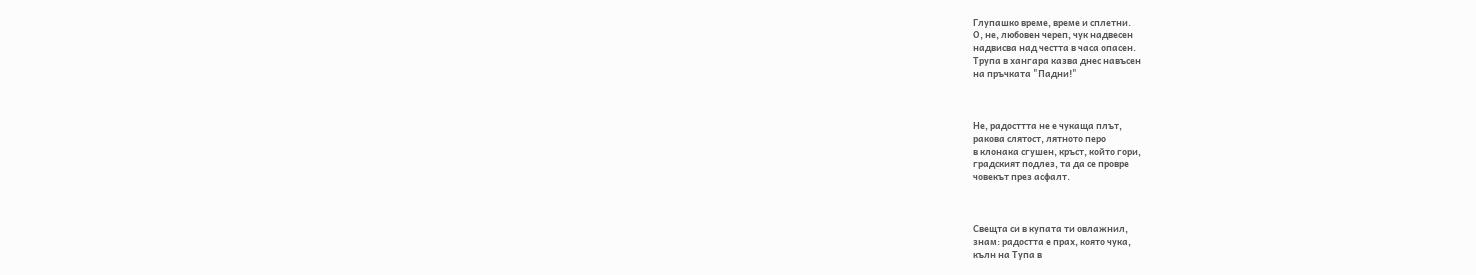Глупашко време, време и сплетни.
О, не, любовен череп, чук надвесен
надвисва над честта в часа опасен.
Трупа в хангара казва днес навъсен
на пръчката "Падни!"



Не, радосттта не е чукаща плът,
ракова слятост, лятното перо
в клонака сгушен, кръст, който гори,
градският подлез, та да се провре
човекът през асфалт.



Свещта си в купата ти овлажнил,
знам: радостта е прах, която чука,
кълн на Тупа в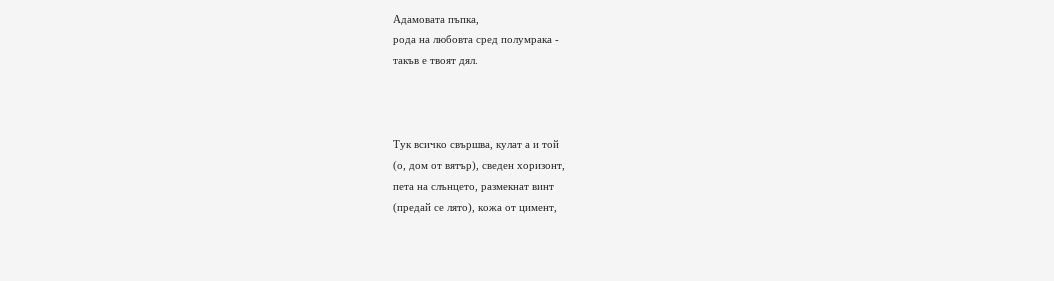Адамовата пъпка,
рода на любовта сред полумрака -
такъв е твоят дял.



Тук всичко свършва, кулат а и той
(о, дом от вятър), сведен хоризонт,
пета на слънцето, размекнат винт
(предай се лято), кожа от цимент,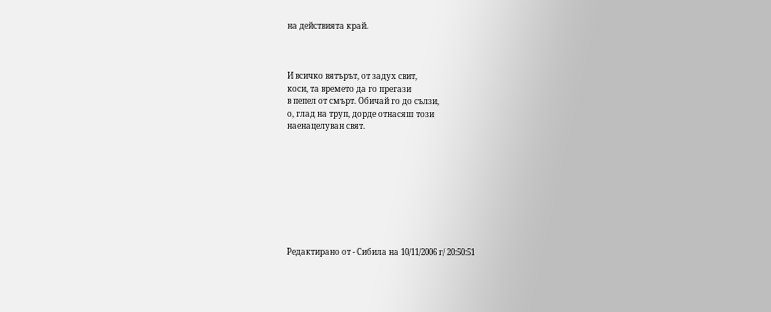на действията край.



И всичко вятърът, от задух свит,
коси, та времето да го прегази
в пепел от смърт. Обичай го до сълзи,
о, глад на труп, дорде отнасяш този
наенацелуван свят.









Редактирано от - Сибила на 10/11/2006 г/ 20:50:51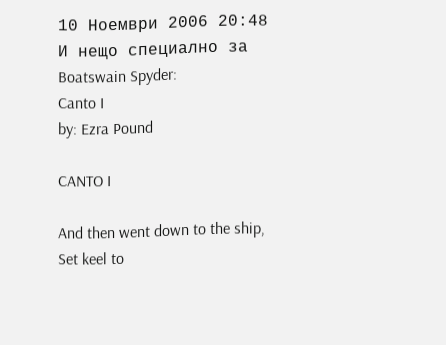10 Ноември 2006 20:48
И нещо специално за Boatswain Spyder:
Canto I
by: Ezra Pound

CANTO I

And then went down to the ship,
Set keel to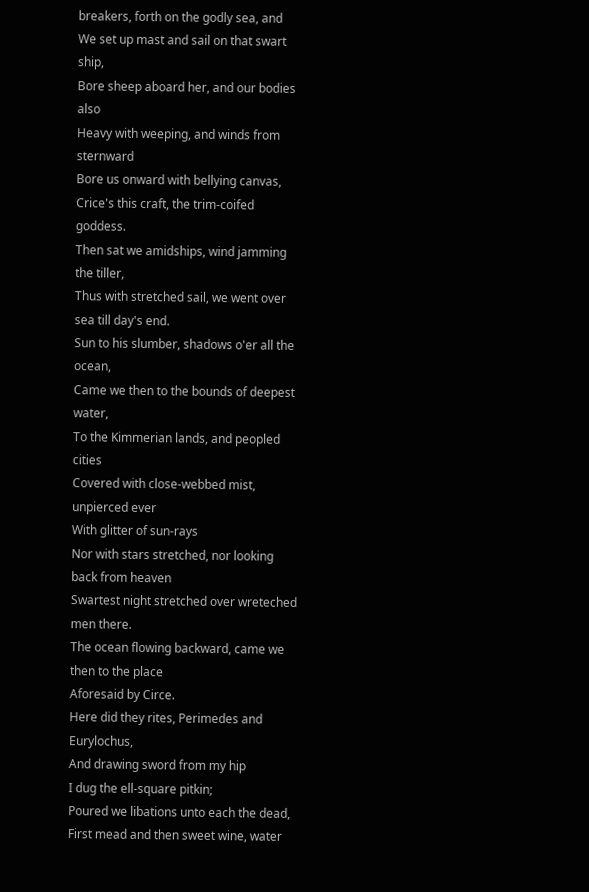breakers, forth on the godly sea, and
We set up mast and sail on that swart ship,
Bore sheep aboard her, and our bodies also
Heavy with weeping, and winds from sternward
Bore us onward with bellying canvas,
Crice's this craft, the trim-coifed goddess.
Then sat we amidships, wind jamming the tiller,
Thus with stretched sail, we went over sea till day's end.
Sun to his slumber, shadows o'er all the ocean,
Came we then to the bounds of deepest water,
To the Kimmerian lands, and peopled cities
Covered with close-webbed mist, unpierced ever
With glitter of sun-rays
Nor with stars stretched, nor looking back from heaven
Swartest night stretched over wreteched men there.
The ocean flowing backward, came we then to the place
Aforesaid by Circe.
Here did they rites, Perimedes and Eurylochus,
And drawing sword from my hip
I dug the ell-square pitkin;
Poured we libations unto each the dead,
First mead and then sweet wine, water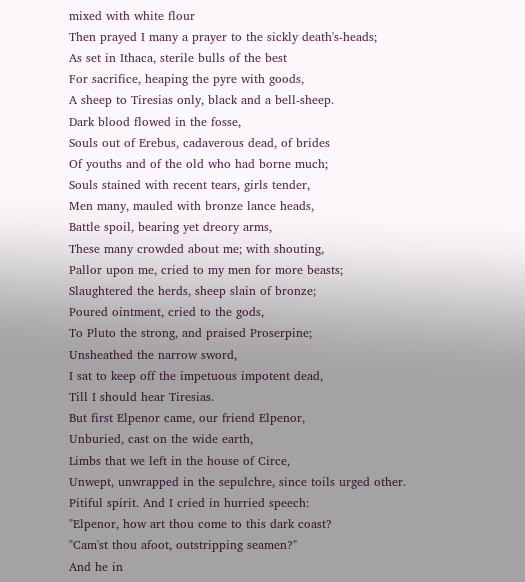mixed with white flour
Then prayed I many a prayer to the sickly death's-heads;
As set in Ithaca, sterile bulls of the best
For sacrifice, heaping the pyre with goods,
A sheep to Tiresias only, black and a bell-sheep.
Dark blood flowed in the fosse,
Souls out of Erebus, cadaverous dead, of brides
Of youths and of the old who had borne much;
Souls stained with recent tears, girls tender,
Men many, mauled with bronze lance heads,
Battle spoil, bearing yet dreory arms,
These many crowded about me; with shouting,
Pallor upon me, cried to my men for more beasts;
Slaughtered the herds, sheep slain of bronze;
Poured ointment, cried to the gods,
To Pluto the strong, and praised Proserpine;
Unsheathed the narrow sword,
I sat to keep off the impetuous impotent dead,
Till I should hear Tiresias.
But first Elpenor came, our friend Elpenor,
Unburied, cast on the wide earth,
Limbs that we left in the house of Circe,
Unwept, unwrapped in the sepulchre, since toils urged other.
Pitiful spirit. And I cried in hurried speech:
"Elpenor, how art thou come to this dark coast?
"Cam'st thou afoot, outstripping seamen?"
And he in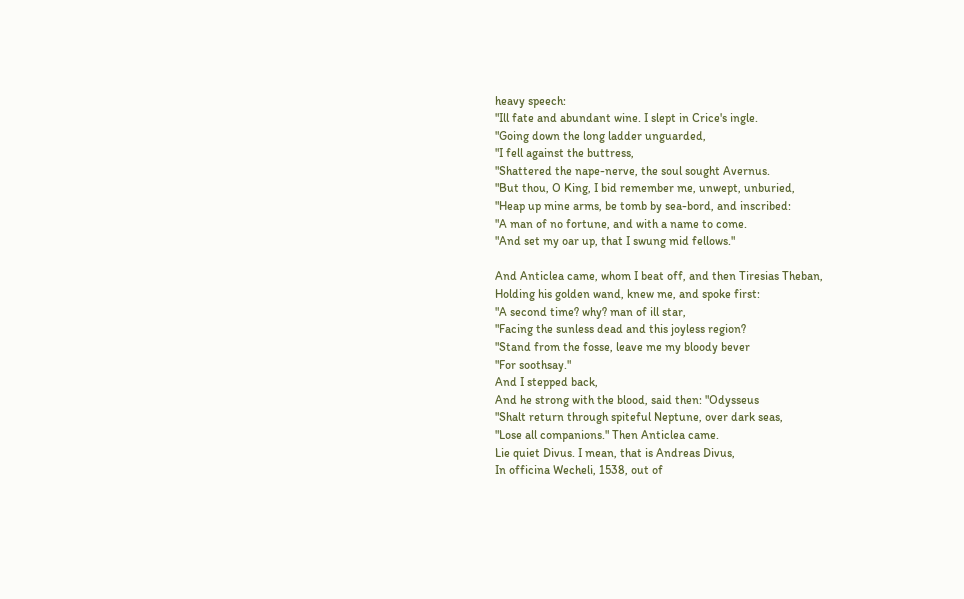heavy speech:
"Ill fate and abundant wine. I slept in Crice's ingle.
"Going down the long ladder unguarded,
"I fell against the buttress,
"Shattered the nape-nerve, the soul sought Avernus.
"But thou, O King, I bid remember me, unwept, unburied,
"Heap up mine arms, be tomb by sea-bord, and inscribed:
"A man of no fortune, and with a name to come.
"And set my oar up, that I swung mid fellows."

And Anticlea came, whom I beat off, and then Tiresias Theban,
Holding his golden wand, knew me, and spoke first:
"A second time? why? man of ill star,
"Facing the sunless dead and this joyless region?
"Stand from the fosse, leave me my bloody bever
"For soothsay."
And I stepped back,
And he strong with the blood, said then: "Odysseus
"Shalt return through spiteful Neptune, over dark seas,
"Lose all companions." Then Anticlea came.
Lie quiet Divus. I mean, that is Andreas Divus,
In officina Wecheli, 1538, out of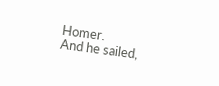Homer.
And he sailed,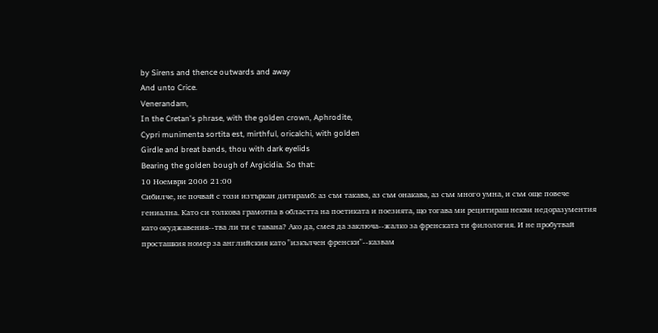by Sirens and thence outwards and away
And unto Crice.
Venerandam,
In the Cretan's phrase, with the golden crown, Aphrodite,
Cypri munimenta sortita est, mirthful, oricalchi, with golden
Girdle and breat bands, thou with dark eyelids
Bearing the golden bough of Argicidia. So that:
10 Ноември 2006 21:00
Сибилче, не почвай с този изтъркан дитирамб: аз съм такава, аз съм онакава, аз съм много умна, и съм още повече гениална. Като си толкова грамотна в областта на поетиката и поезията, що тогава ми рецитираш некви недоразументия като окуджавения--тва ли ти е тавана? Ако да, смея да заключа--жалко за френската ти филология. И не пробутвай просташкия номер за английския като "изкълчен френски"--казвам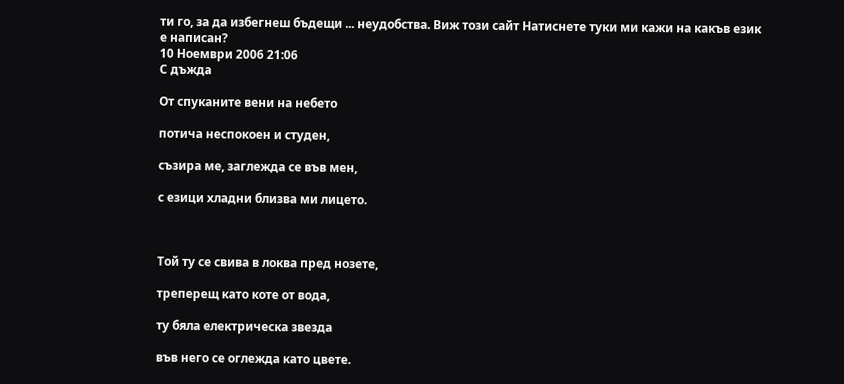ти го, за да избегнеш бъдещи ... неудобства. Виж този сайт Натиснете туки ми кажи на какъв език е написан?
10 Ноември 2006 21:06
С дъжда

От спуканите вени на небето

потича неспокоен и студен,

съзира ме, заглежда се във мен,

с езици хладни близва ми лицето.



Той ту се свива в локва пред нозете,

треперещ като коте от вода,

ту бяла електрическа звезда

във него се оглежда като цвете.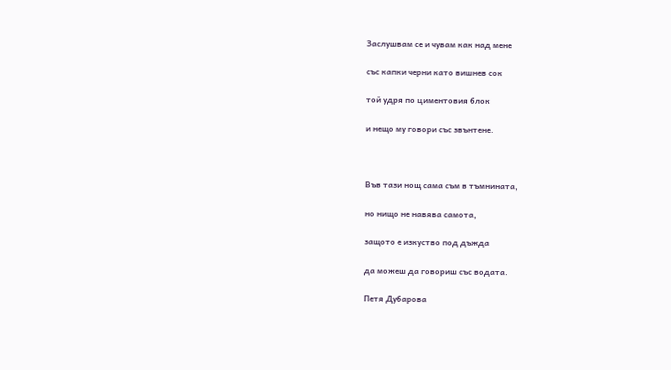Заслушвам се и чувам как над мене

със капки черни като вишнев сок

той удря по циментовия блок

и нещо му говори със звънтене.



Във тази нощ сама съм в тъмнината,

но нищо не навява самота,

защото е изкуство под дъжда

да можеш да говориш със водата.

Петя Дубарова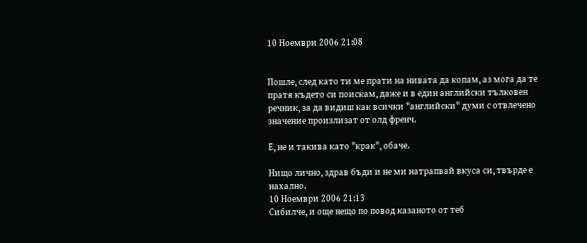10 Ноември 2006 21:08


Пошле, след като ти ме прати на нивата да копам, аз мога да те пратя където си поискам, даже и в един английски тълковен речник, за да видиш как всички "английски" думи с отвлечено значение произлизат от олд френч.

Е, не и такива като "крак", обаче.

Нищо лично, здрав бъди и не ми натрапвай вкуса си, твърде е нахално.
10 Ноември 2006 21:13
Сибилче, и още нещо по повод казаното от теб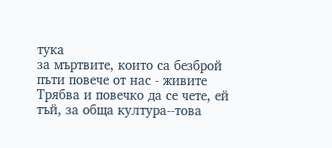тука
за мъртвите, които са безброй пъти повече от нас - живите
Трябва и повечко да се чете, ей тъй, за обща култура--това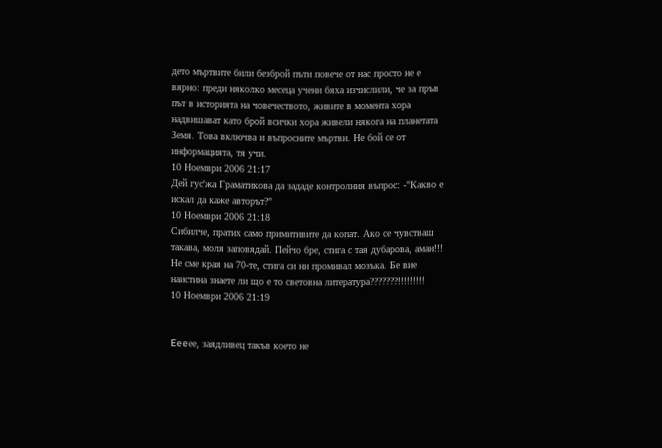дето мъртвите били безброй пъти повече от нас просто не е вярно: преди няколко месеца учени бяха изчислили, че за пръв път в историята на човечеството, живите в момента хора надвишават като брой всички хора живели някога на планетата Земя. Това включва и въпросните мъртви. Не бой се от информацията, тя учи.
10 Ноември 2006 21:17
Дей гус'жа Граматикова да зададе контролния въпрос: -"Какво е искал да каже авторът?"
10 Ноември 2006 21:18
Сибилче, пратих само примитивите да копат. Ако се чувстваш такава, моля заповядай. Пейчо бре, стига с тая дубарова, аман!!! Не сме края на 70-те, стига си ни промивал мозъка. Бе вие наистина знаете ли що е то световна литература???????!!!!!!!!!
10 Ноември 2006 21:19


Eeeее, заядливец такъв което не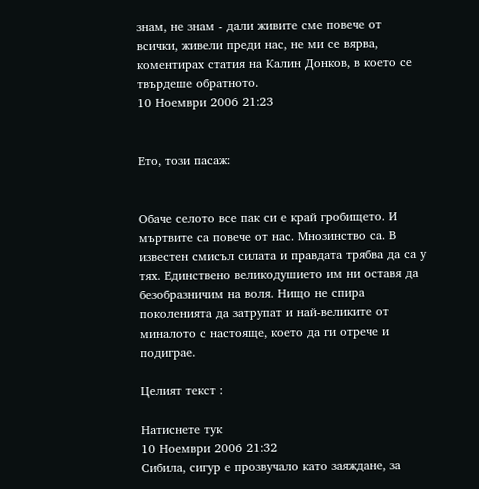знам, не знам - дали живите сме повече от всички, живели преди нас, не ми се вярва, коментирах статия на Калин Донков, в което се твърдеше обратното.
10 Ноември 2006 21:23


Ето, този пасаж:


Обаче селото все пак си е край гробището. И мъртвите са повече от нас. Мнозинство са. В известен смисъл силата и правдата трябва да са у тях. Единствено великодушието им ни оставя да безобразничим на воля. Нищо не спира поколенията да затрупат и най-великите от миналото с настояще, което да ги отрече и подиграе.

Целият текст :

Натиснете тук
10 Ноември 2006 21:32
Сибила, сигур е прозвучало като заяждане, за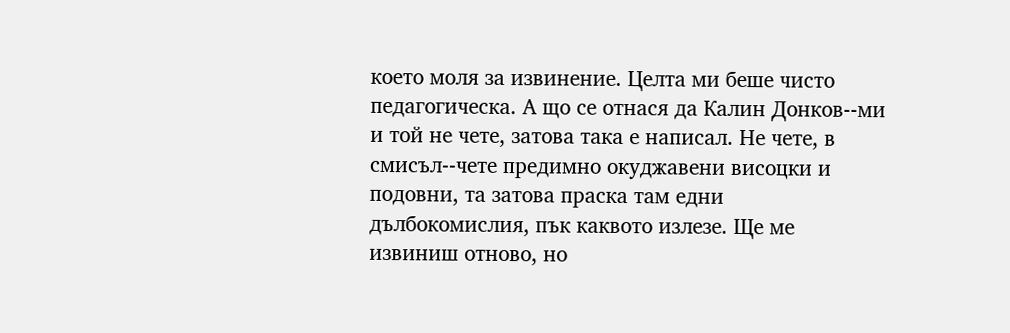което моля за извинение. Целта ми беше чисто педагогическа. А що се отнася да Калин Донков--ми и той не чете, затова така е написал. Не чете, в смисъл--чете предимно окуджавени висоцки и подовни, та затова праска там едни дълбокомислия, пък каквото излезе. Ще ме извиниш отново, но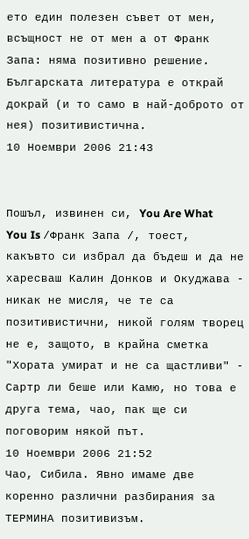ето един полезен съвет от мен, всъщност не от мен а от Франк Запа: няма позитивно решение. Българската литература е открай докрай (и то само в най-доброто от нея) позитивистична.
10 Ноември 2006 21:43


Пошъл, извинен си, You Are What You Is /Франк Запа /, тоест, какъвто си избрал да бъдеш и да не харесваш Калин Донков и Окуджава - никак не мисля, че те са позитивистични, никой голям творец не е, защото, в крайна сметка "Хората умират и не са щастливи" - Сартр ли беше или Камю, но това е друга тема, чао, пак ще си поговорим някой път.
10 Ноември 2006 21:52
Чао, Сибила. Явно имаме две коренно различни разбирания за ТЕРМИНА позитивизъм.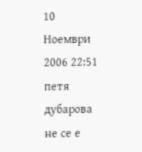10 Ноември 2006 22:51
петя дубарова не се е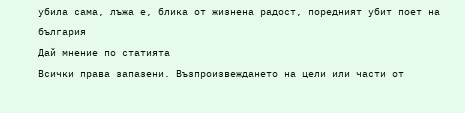убила сама, лъжа е, блика от жизнена радост, поредният убит поет на българия
Дай мнение по статията
Всички права запазени. Възпроизвеждането на цели или части от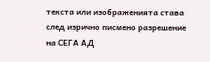текста или изображенията става след изрично писмено разрешение на СЕГА АД